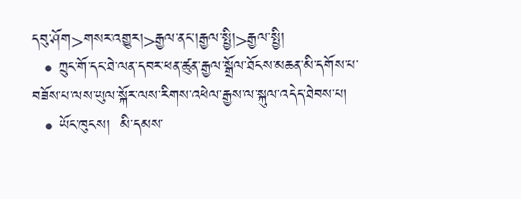དབུ་ཤོག>གསར་འགྱུར།>རྒྱལ་ནང་།རྒྱལ་སྤྱི།>རྒྱལ་སྤྱི།
  • ཀྲུང་གོ་དང་ཐེ་ལན་དབར་ཕན་ཚུན་རྒྱལ་སྒྲོལ་ཐོངས་མཆན་མི་དགོས་པ་བཟོས་པ་ལས་ཡུལ་སྐོར་ལས་རིགས་འཕེལ་རྒྱས་ལ་སྐུལ་འདེད་ཐེབས་པ།
  • ཡོང་ཁུངས།  མི་དམས་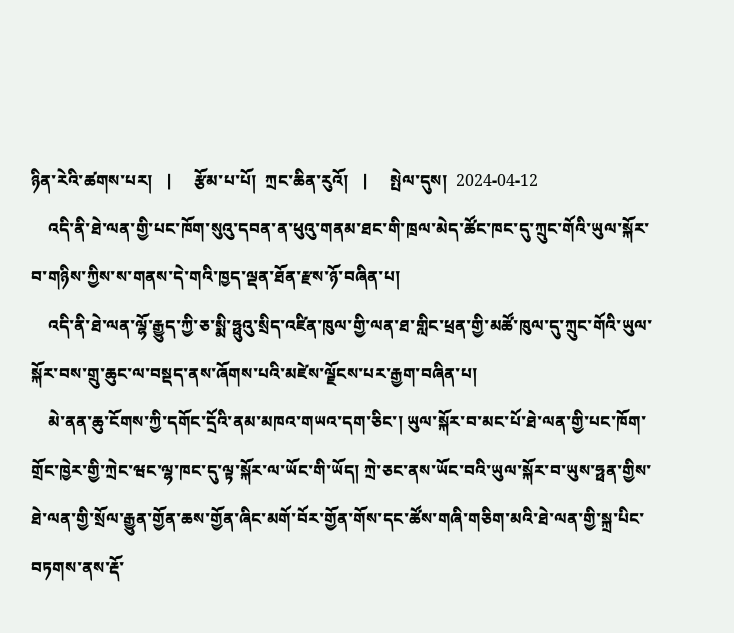ཉིན་རེའི་ཚགས་པར།   |     རྩོམ་པ་པོ།  ཀྲང་ཆིན་རུའོ།   |     སྤེལ་དུས།  2024-04-12
    འདི་ནི་ཐེ་ལན་གྱི་པང་ཁོག་སུའུ་དབན་ན་ཕུའུ་གནམ་ཐང་གི་ཁྲལ་མེད་ཚོང་ཁང་དུ་ཀྲུང་གོའི་ཡུལ་སྐོར་བ་གཉིས་ཀྱིས་ས་གནས་དེ་གའི་ཁྱད་ལྡན་ཐོན་རྫས་ཉོ་བཞིན་པ།
    འདི་ནི་ཐེ་ལན་ལྷོ་རྒྱུད་ཀྱི་ཅ་སྨི་ཧྥུའུ་སྲིད་འཛིན་ཁུལ་གྱི་ལན་ཐ་གླིང་ཕྲན་གྱི་མཚོ་ཁུལ་དུ་ཀྲུང་གོའི་ཡུལ་སྐོར་བས་གྲུ་ཆུང་ལ་བསྡད་ནས་ཞོགས་པའི་མཛེས་ལྗོངས་པར་རྒྱག་བཞིན་པ།
    མེ་ནན་ཆུ་ངོགས་ཀྱི་དགོང་དྲོའི་ནམ་མཁའ་གཡའ་དག་ཅིང་། ཡུལ་སྐོར་བ་མང་པོ་ཐེ་ལན་གྱི་པང་ཁོག་གྲོང་ཁྱེར་གྱི་ཀྲེང་ཝང་ལྷ་ཁང་དུ་ལྟ་སྐོར་ལ་ཡོང་གི་ཡོད། ཀྲེ་ཅང་ནས་ཡོང་བའི་ཡུལ་སྐོར་བ་ཡུས་ཧྥན་གྱིས་ཐེ་ལན་གྱི་སྲོལ་རྒྱུན་གྱོན་ཆས་གྱོན་ཞིང་མགོ་བོར་གྱོན་གོས་དང་ཚོས་གཞི་གཅིག་མའི་ཐེ་ལན་གྱི་སྐྲ་པིང་བཏགས་ནས་རྡོ་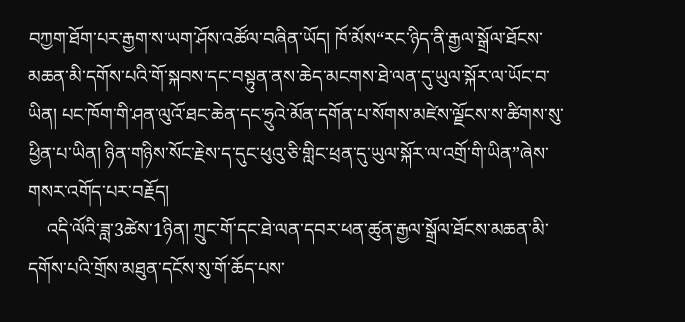བཀྱག་ཐོག་པར་རྒྱག་ས་ཡག་ཤོས་འཚོལ་བཞིན་ཡོད། ཁོ་མོས“རང་ཉིད་ནི་རྒྱལ་སྒྲོལ་ཐོངས་མཆན་མི་དགོས་པའི་གོ་སྐབས་དང་བསྟུན་ནས་ཆེད་མངགས་ཐེ་ལན་དུ་ཡུལ་སྐོར་ལ་ཡོང་བ་ཡིན། པང་ཁོག་གི་ཤན་ལུའོ་ཐང་ཆེན་དང་ཧྲུའེ་མོན་དགོན་པ་སོགས་མཛེས་ལྗོངས་ས་ཚིགས་སུ་ཕྱིན་པ་ཡིན། ཉིན་གཉིས་སོང་རྗེས་ད་དུང་ཕུའུ་ཅི་གླིང་ཕྲན་དུ་ཡུལ་སྐོར་ལ་འགྲོ་གི་ཡིན”ཞེས་གསར་འགོད་པར་བརྗོད།
    འདི་ལོའི་ཟླ་3ཚེས་1ཉིན། ཀྲུང་གོ་དང་ཐེ་ལན་དབར་ཕན་ཚུན་རྒྱལ་སྒྲོལ་ཐོངས་མཆན་མི་དགོས་པའི་གྲོས་མཐུན་དངོས་སུ་གོ་ཆོད་པས་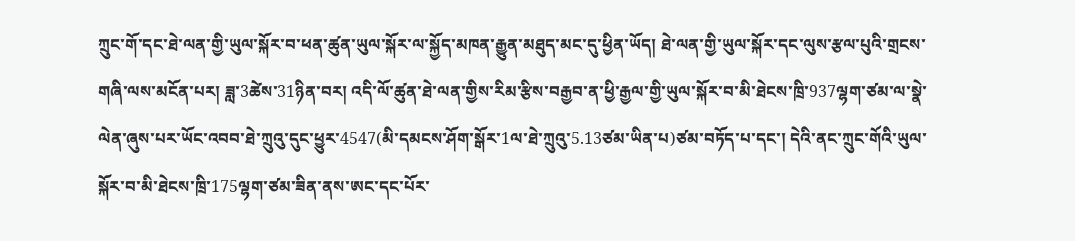ཀྲུང་གོ་དང་ཐེ་ལན་གྱི་ཡུལ་སྐོར་བ་ཕན་ཚུན་ཡུལ་སྐོར་ལ་སྐྱོད་མཁན་རྒྱུན་མཐུད་མང་དུ་ཕྱིན་ཡོད། ཐེ་ལན་གྱི་ཡུལ་སྐོར་དང་ལུས་རྩལ་པུའི་གྲངས་གཞི་ལས་མངོན་པར། ཟླ་3ཚེས་31ཉིན་བར། འདི་ལོ་ཚུན་ཐེ་ལན་གྱིས་རིམ་རྩིས་བརྒྱབ་ན་ཕྱི་རྒྱལ་གྱི་ཡུལ་སྐོར་བ་མི་ཐེངས་ཁྲི་937ལྷག་ཙམ་ལ་སྣེ་ལེན་ཞུས་པར་ཡོང་འབབ་ཐེ་ཀྲུའུ་དུང་ཕྱུར་4547(མི་དམངས་ཤོག་སྒོར་1ལ་ཐེ་ཀྲུའུ་5.13ཙམ་ཡིན་པ)ཙམ་བཏོད་པ་དང་། དེའི་ནང་ཀྲུང་གོའི་ཡུལ་སྐོར་བ་མི་ཐེངས་ཁྲི་175ལྷག་ཙམ་ཟིན་ནས་ཨང་དང་པོར་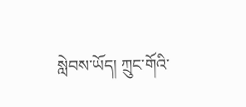སླེབས་ཡོད། ཀྲུང་གོའི་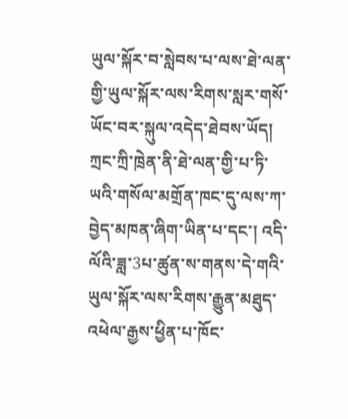ཡུལ་སྐོར་བ་སླེབས་པ་ལས་ཐེ་ལན་གྱི་ཡུལ་སྐོར་ལས་རིགས་སླར་གསོ་ཡོང་བར་སྐུལ་འདེད་ཐེབས་ཡོད། ཀྲང་ཀྲི་ཁྲེན་ནི་ཐེ་ལན་གྱི་པ་ཏི་ཡའི་གསོལ་མགྲོན་ཁང་དུ་ལས་ཀ་བྱེད་མཁན་ཞིག་ཡིན་པ་དང་། འདི་ལོའི་ཟླ་3པ་ཚུན་ས་གནས་དེ་གའི་ཡུལ་སྐོར་ལས་རིགས་རྒྱུན་མཐུད་འཕེལ་རྒྱས་ཕྱིན་པ་ཁོང་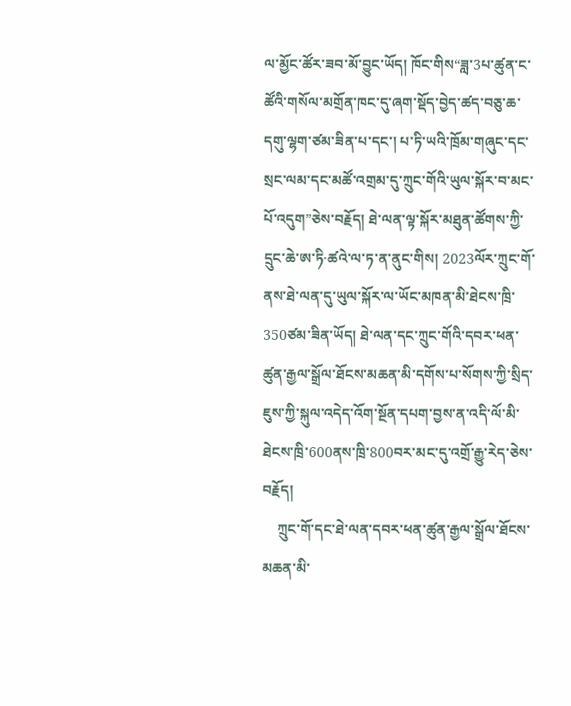ལ་མྱོང་ཚོར་ཟབ་མོ་བྱུང་ཡོད། ཁོང་གིས“ཟླ་3པ་ཚུན་ང་ཚོའི་གསོལ་མགྲོན་ཁང་དུ་ཞག་སྡོད་བྱེད་ཚད་བཅུ་ཆ་དགུ་ལྷག་ཙམ་ཟིན་པ་དང་། པ་ཏི་ཡའི་ཁྲོམ་གཞུང་དང་སྲང་ལམ་དང་མཚོ་འགྲམ་དུ་ཀྲུང་གོའི་ཡུལ་སྐོར་བ་མང་པོ་འདུག”ཅེས་བརྗོད། ཐེ་ལན་ལྟ་སྐོར་མཐུན་ཚོགས་ཀྱི་དྲུང་ཆེ་ཨ་ཏི·ཚའེ་ལ་ཏ་ན་ནུང་གིས། 2023ལོར་ཀྲུང་གོ་ནས་ཐེ་ལན་དུ་ཡུལ་སྐོར་ལ་ཡོང་མཁན་མི་ཐེངས་ཁྲི་350ཙམ་ཟིན་ཡོད། ཐེ་ལན་དང་ཀྲུང་གོའི་དབར་ཕན་ཚུན་རྒྱལ་སྒྲོལ་ཐོངས་མཆན་མི་དགོས་པ་སོགས་ཀྱི་སྲིད་ཇུས་ཀྱི་སྐུལ་འདེད་འོག་སྔོན་དཔག་བྱས་ན་འདི་ལོ་མི་ཐེངས་ཁྲི་600ནས་ཁྲི་800བར་མང་དུ་འགྲོ་རྒྱུ་རེད་ཅེས་བརྗོད།
    ཀྲུང་གོ་དང་ཐེ་ལན་དབར་ཕན་ཚུན་རྒྱལ་སྒྲོལ་ཐོངས་མཆན་མི་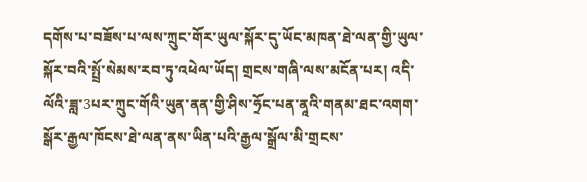དགོས་པ་བཟོས་པ་ལས་ཀྲུང་གོར་ཡུལ་སྐོར་དུ་ཡོང་མཁན་ཐེ་ལན་གྱི་ཡུལ་སྐོར་བའི་སྤྲོ་སེམས་རབ་ཏུ་འཕེལ་ཡོད། གྲངས་གཞི་ལས་མངོན་པར། འདི་ལོའི་ཟླ་3པར་ཀྲུང་གོའི་ཡུན་ནན་གྱི་ཤིས་ཧྲོང་པན་ནཱའི་གནམ་ཐང་འགག་སྒོར་རྒྱལ་ཁོངས་ཐེ་ལན་ནས་ཡིན་པའི་རྒྱལ་སྒྲོལ་མི་གྲངས་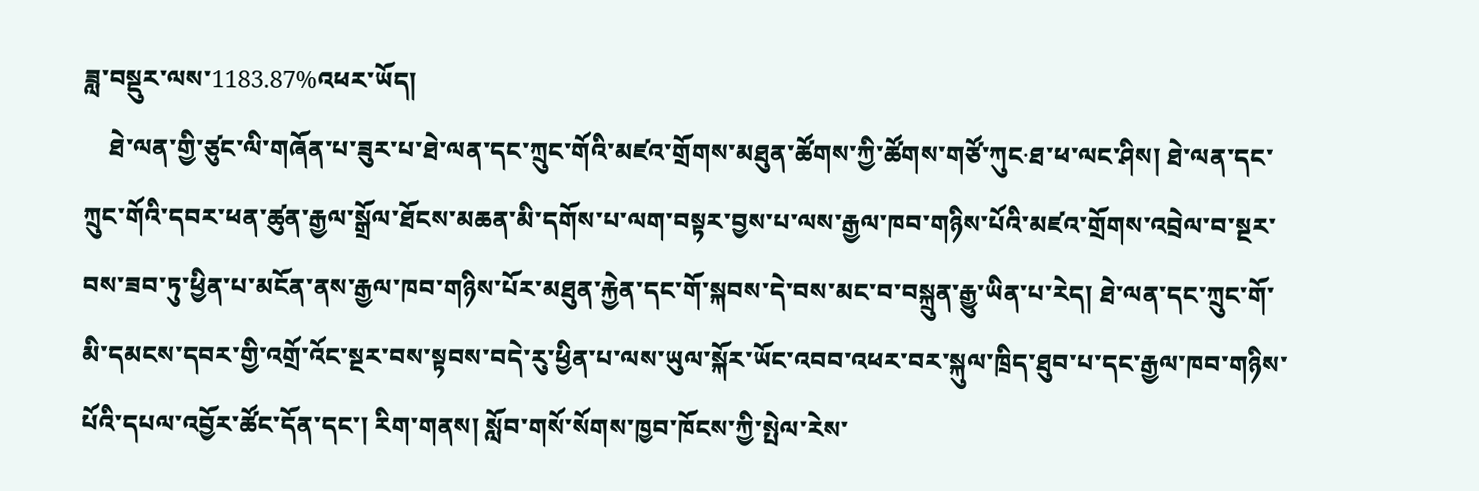ཟླ་བསྡུར་ལས་1183.87%འཕར་ཡོད།
    ཐེ་ལན་གྱི་ཙུང་ལི་གཞོན་པ་ཟུར་པ་ཐེ་ལན་དང་ཀྲུང་གོའི་མཛའ་གྲོགས་མཐུན་ཚོགས་ཀྱི་ཚོགས་གཙོ་ཀུང·ཐ་ཕ་ལང་ཤིས། ཐེ་ལན་དང་ཀྲུང་གོའི་དབར་ཕན་ཚུན་རྒྱལ་སྒྲོལ་ཐོངས་མཆན་མི་དགོས་པ་ལག་བསྟར་བྱས་པ་ལས་རྒྱལ་ཁབ་གཉིས་པོའི་མཛའ་གྲོགས་འབྲེལ་བ་སྔར་བས་ཟབ་ཏུ་ཕྱིན་པ་མངོན་ནས་རྒྱལ་ཁབ་གཉིས་པོར་མཐུན་རྐྱེན་དང་གོ་སྐབས་དེ་བས་མང་བ་བསྐྲུན་རྒྱུ་ཡིན་པ་རེད། ཐེ་ལན་དང་ཀྲུང་གོ་མི་དམངས་དབར་གྱི་འགྲོ་འོང་སྔར་བས་སྟབས་བདེ་རུ་ཕྱིན་པ་ལས་ཡུལ་སྐོར་ཡོང་འབབ་འཕར་བར་སྐུལ་ཁྲིད་ཐུབ་པ་དང་རྒྱལ་ཁབ་གཉིས་པོའི་དཔལ་འབྱོར་ཚོང་དོན་དང་། རིག་གནས། སློབ་གསོ་སོགས་ཁྱབ་ཁོངས་ཀྱི་སྤེལ་རེས་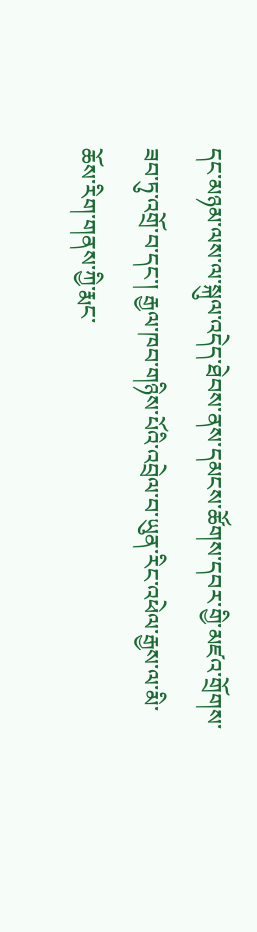དང་མཉམ་ལས་ལ་སྐུལ་འདེད་ཐེབས་ནས་དམངས་ཚོགས་དབར་གྱི་མཛའ་གྲོགས་ཟབ་ཏུ་འགྲོ་བ་དང་། རྒྱལ་ཁབ་གཉིས་པོའི་འབྲེལ་བ་ཡུན་རིང་འཕེལ་རྒྱས་ལ་མི་ཆོས་རིག་གནས་ཀྱི་རྨང་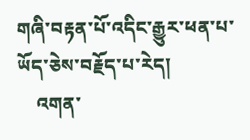གཞི་བརྟན་པོ་འདིང་རྒྱུར་ཕན་པ་ཡོད་ཅེས་བརྗོད་པ་རེད།
    འགན་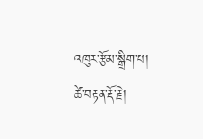འཁུར་རྩོམ་སྒྲིག་པ། ཚེ་བརྟན་རྡོ་རྗེ།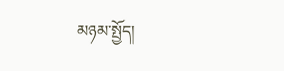མཉམ་སྤྱོད།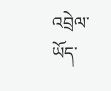འབྲེལ་ཡོད་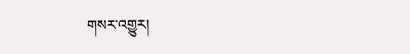གསར་འགྱུར།